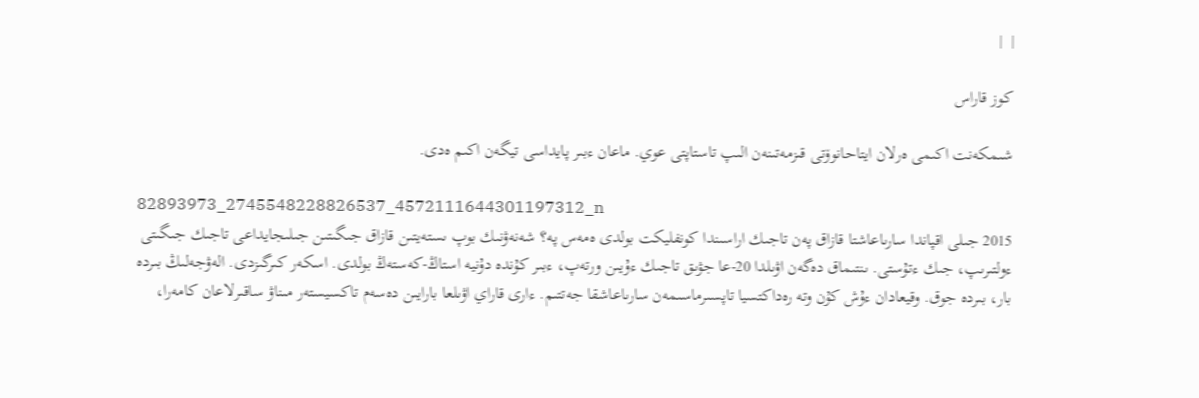|  |

كوز قاراس

شىمكەنت اكىمى ەرلان ايتاحانوۆتى قىزمەتىنەن الىپ تاستاپتى عوي. ماعان ءبىر پايداسى تيگەن اكىم ەدى.

82893973_2745548228826537_4572111644301197312_n
2015 جىلى اقپاندا سارىاعاشتا قازاق پەن تاجىك اراسىندا كونفليكت بولدى ەمەس پە؟ شەنەۋنىك بوپ ىستەيتىن قازاق جىگىتىن جىلىجايداعى تاجىك جىگىتى ءولتىرىپ، جىك ءتۇستى. ىنتىماق دەگەن اۋىلدا 20-عا جۋىق تاجىك ءۇيىن ورتەپ، ءبىر كۇندە دۇنيە استاڭ-كەستەڭ بولدى. اسكەر كىرگىزدى. الەۋجەلىڭ بىردە بار، بىردە جوق. وقيعادان ءۇش كۇن وتە رەداكتسيا تاپسىرماسىمەن سارىاعاشقا جەتتىم. ءارى قاراي اۋىلعا بارايىن دەسەم تاكسيستەر مىناۋ ساقىرلاعان كامەرا،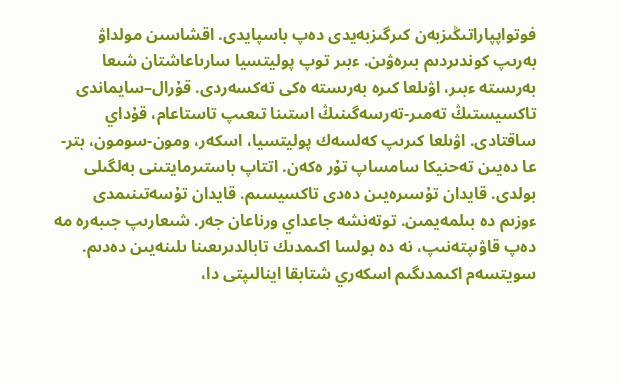فوتواپپاراتىڭىزبەن كىرگىزبەيدى دەپ باسپايدى. اقشاسىن مولداۋ بەرىپ كوندىردىم بىرەۋىن. ءبىر توپ پوليتسيا سارىاعاشتان شىعا بەرىستە ءبىر، اۋىلعا كىرە بەرىستە ەكى تەكسەردى. قۇرال–سايماندى تاكسيستىڭ تەمىر-تەرسەگىنىڭ استىنا تىعىپ تاستاعام، قۇداي ساقتادى. اۋىلعا كىرىپ كەلسەك پوليتسيا، اسكەر، ومون-سومون، بتر-عا دەيىن تەحنيكا سامساپ تۇر ەكەن. اتتاپ باستىرمايتىنى بەلگىلى بولدى. قايدان تۇسىرەيىن دەدى تاكسيسىم. قايدان تۇسەتىنىمدى ءوزىم دە بىلمەيمىن. توتەنشە جاعداي ورناعان جەر. شىعارىپ جىبەرە مە دەپ قاۋىپتەنىپ، نە دە بولسا اكىمدىك تابالدىرىعىنا ىلىنەيىن دەدىم. سويتسەم اكىمدىگىم اسكەري شتابقا اينالىپتى دا،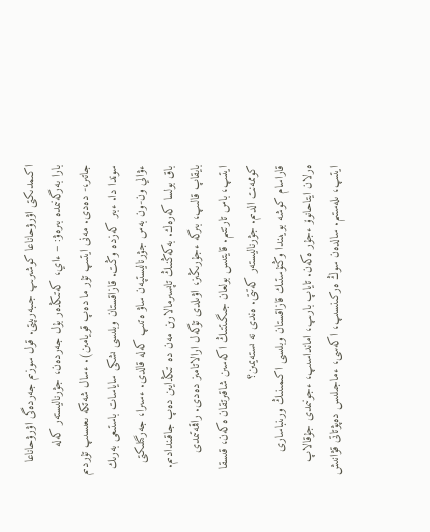اكىمدىكتى اۋرۋحاناعا كوشىرىپ جىبەرىپتى. قول سوزىم جەردەگى اۋرۋحاناعا بارا بەرگەنىمدە بىرەۋ: – ءاي، كەتىڭدەر بۇل جەردەن، جۋرناليستەر كەلە جاتىر،- دەدى. مەنى ايتىپ تۇر ما دەپ قويامىن). ءسال شەتكە ىعىسىپ تۇردىم سوندا دا. ءبىر كەزدە وڭت. قازاقستان وبلىسى ىشكى ساياسات باستىعى بەرىك ءۋالي ون-ون بەس جۋرناليستپەن ساۋ ەتىپ كەلە قالدى. ءسىرا، جەرگىلىكتى باق بولسا كەرەك. بەكەڭنىڭ تاپسىرمالارىن مەن دە تىڭدايىن دەپ جاقىندادىم. بايقاپ قالىپ، بىرگە ءجۇرىڭىز، اۋىلدى تۇگەل ارالاتامىز دەدى. راقمەتىمدى ايتىپ، باس تارتتىم. قايتىس بولعان جىگىتتىڭ اكەسىن شاقىرتقان ەكەن، قىسقا كوممەنت الدىم. جۋرناليستەر كەتتى. ەندى نە ىستەيمىن؟
قاراسام كوشە بويىندا وڭتۇستىك قازاقستان وبلىسى اكىمىنىڭ ورىنباسارى ەرلان ايتاحانوۆ ءجۇر ەكەن. تاياپ بارىپ، امانداسىپ، ءجونىمدى جۇقالاپ ايتىپ، ىلەستىم. سالدەن سوڭ ەركىنسىپ، اكەسى، ءماجىلىس دەپۋتاتى قۋانىش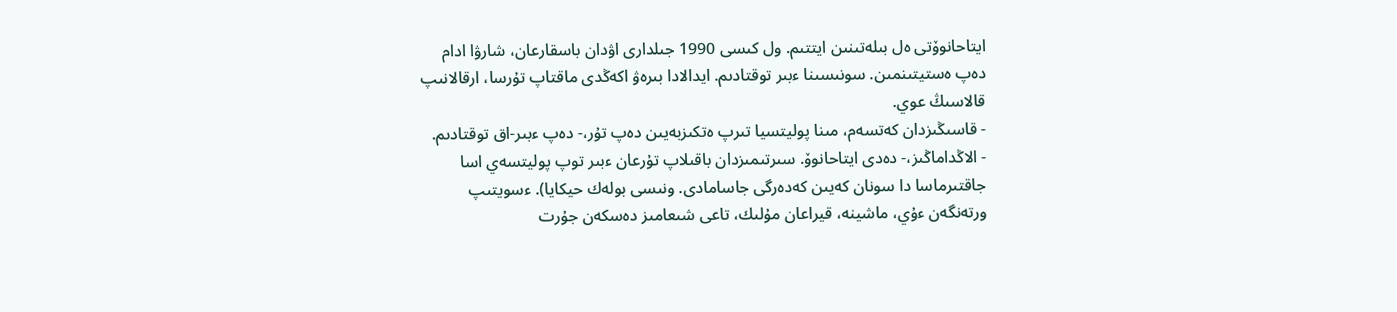ايتاحانوۆتى ەل بىلەتىنىن ايتتىم. ول كىسى 1990 جىلدارى اۋدان باسقارعان، شارۋا ادام دەپ ەستيتىنمىن. سونىسىنا ءبىر توقتادىم. ايدالادا بىرەۋ اكەڭدى ماقتاپ تۇرسا، ارقالانىپ قالاسىڭ عوي.
- قاسىڭىزدان كەتسەم، مىنا پوليتسيا تىرپ ەتكىزبەيىن دەپ تۇر،- دەپ ءبىر-اق توقتادىم.
- الاڭداماڭىز،- دەدى ايتاحانوۆ. سىرتىمىزدان باقىلاپ تۇرعان ءبىر توپ پوليتسەي اسا جاقتىرماسا دا سونان كەيىن كەدەرگى جاسامادى. ونىسى بولەك حيكايا). ءسويتىپ ورتەنگەن ءۇي، ماشينە، قيراعان مۇلىك، تاعى شىعامىز دەسكەن جۇرت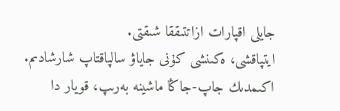جايلى اقپارات ازاتتىققا شىقتى.
ايتپاقشى، ەكىنشى كۇنى جاياۋ سالپاقتاپ شارشادىم. اكىمدىك جاپ-جاڭا ماشينە بەرىپ، قويار دا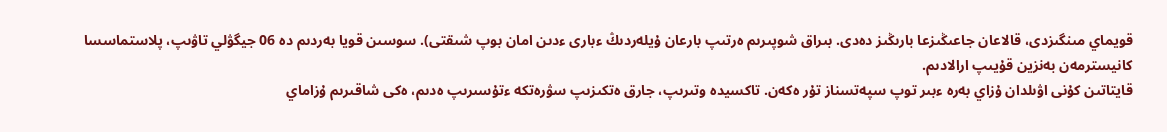قويماي مىنگىزدى، قالاعان جاعىڭىزعا بارىڭىز دەدى. بىراق شوپىرىم ەرتىپ بارعان ۇيلەردىڭ ءبارى ءدىن امان بوپ شىقتى). سوسىن قويا بەردىم دە 06 جيگۋلي تاۋىپ، پلاستماسسا كانيسترمەن بەنزين قۇيىپ ارالادىم.
قايتاتىن كۇنى اۋىلدان ۇزاي بەرە ءبىر توپ سپەتسناز تۇر ەكەن. تاكسيدە وتىرىپ، جارق ەتكىزىپ سۋرەتكە ءتۇسىرىپ ەدىم، ەكى شاقىرىم ۇزاماي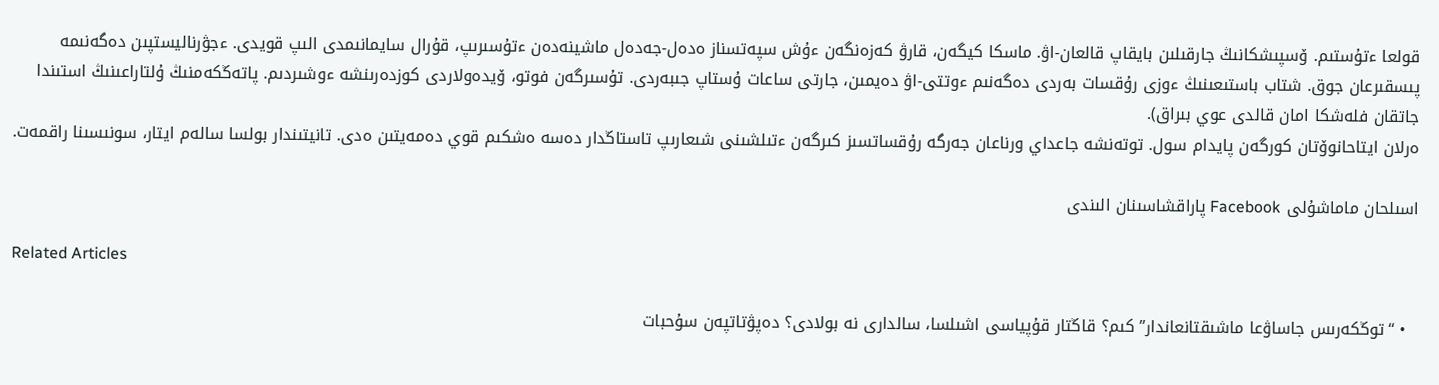قولعا ءتۇستىم. ۆسپىشكانىڭ جارقىلىن بايقاپ قالعان-اۋ. ماسكا كيگەن، قارۋ كەزەنگەن ءۇش سپەتسناز ەدەل-جەدەل ماشينەدەن ءتۇسىرىپ، قۇرال سايمانىمدى الىپ قويدى. ءجۋرناليستپىن دەگەنىمە پىسقىرعان جوق. شتاب باستىعىنىڭ ءوزى رۇقسات بەردى دەگەنىم ءوتتى-اۋ دەيمىن، جارتى ساعات ۇستاپ جىبەردى. تۇسىرگەن فوتو، ۆيدەولاردى كوزدەرىنشە ءوشىردىم. پاتەڭكەمنىڭ ۇلتاراعىنىڭ استىندا جاتقان فلەشكا امان قالدى عوي بىراق).
ەرلان ايتاحانوۆتان كورگەن پايدام سول. توتەنشە جاعداي ورناعان جەرگە رۇقساتسىز كىرگەن ءتىلشىنى شىعارىپ تاستاڭدار دەسە ەشكىم قوي دەمەيتىن ەدى. تانيتىندار بولسا سالەم ايتار، سونىسىنا راقمەت.

اسىلحان ماماشۇلى Facebook پاراقشاسىنان الىندى

Related Articles

  • “توڭكەرىس جاساۋعا ماشىقتانعاندار” كىم؟ قاڭتار قۇپياسى اشىلسا، سالدارى نە بولادى؟ دەپۋتاتپەن سۇحبات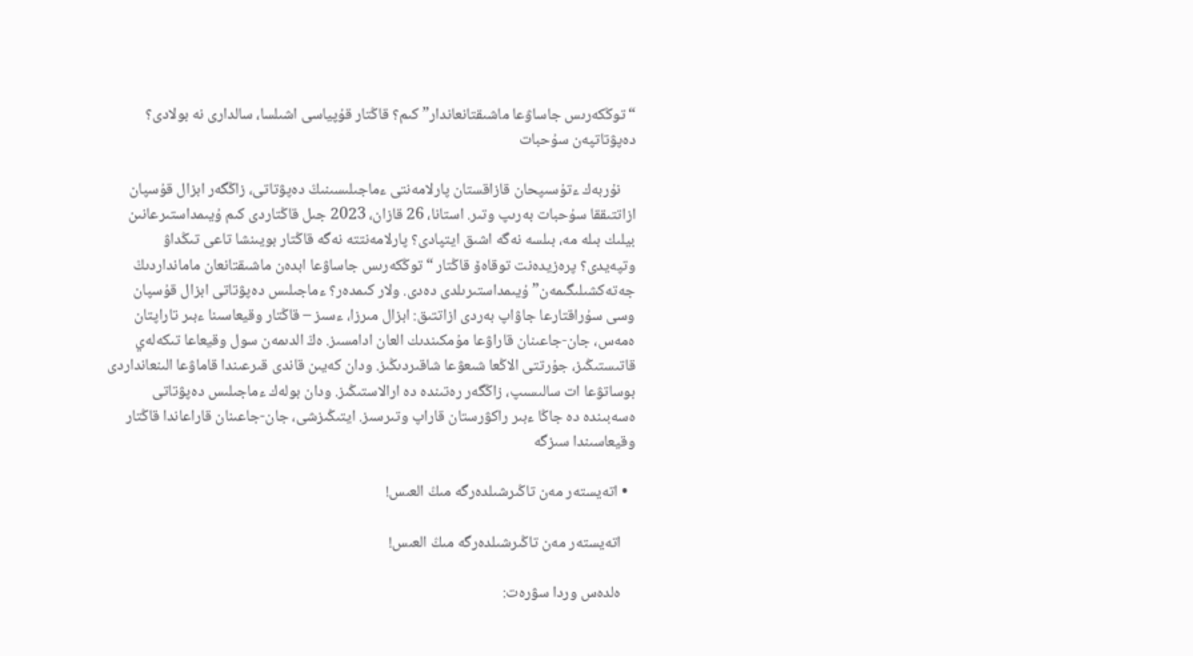“توڭكەرىس جاساۋعا ماشىقتانعاندار” كىم؟ قاڭتار قۇپياسى اشىلسا، سالدارى نە بولادى؟ دەپۋتاتپەن سۇحبات

    نۇربەك ءتۇسىپحان قازاقستان پارلامەنتى ءماجىلىسىنىڭ دەپۋتاتى، زاڭگەر ابزال قۇسپان ازاتتىققا سۇحبات بەرىپ وتىر. استانا، 26 قازان، 2023 جىل قاڭتاردى كىم ۇيىمداستىرعانىن بيلىك بىلە مە، بىلسە نەگە اشىق ايتپادى؟ پارلامەنتتە نەگە قاڭتار بويىنشا تاعى تىڭداۋ وتپەيدى؟ پرەزيدەنت توقاەۆ قاڭتار “توڭكەرىس جاساۋعا ابدەن ماشىقتانعان مامانداردىڭ جەتەكشىلىگىمەن” ۇيىمداستىرىلدى دەدى. ولار كىمدەر؟ ءماجىلىس دەپۋتاتى ابزال قۇسپان وسى سۇراقتارعا جاۋاپ بەردى ازاتتىق: ابزال مىرزا، ءسىز – قاڭتار وقيعاسىنا ءبىر تاراپتان ەمەس، جان-جاعىنان قاراۋعا مۇمكىندىك العان ادامسىز. ەڭ الدىمەن سول وقيعاعا تىكەلەي قاتىستىڭىز، جۇرتتى الاڭعا شىعۋعا شاقىردىڭىز. ودان كەيىن قاندى قىرعىندا قاماۋعا الىنعانداردى بوساتۋعا ات سالىسىپ، زاڭگەر رەتىندە دە ارالاستىڭىز. ودان بولەك ءماجىلىس دەپۋتاتى ەسەبىندە دە جاڭا ءبىر راكۋرستان قاراپ وتىرسىز. ايتىڭىزشى، جان-جاعىنان قاراعاندا قاڭتار وقيعاسىندا سىزگە

  • اتەيستەر مەن تاڭىرشىلدەرگە مىڭ العىس!

    اتەيستەر مەن تاڭىرشىلدەرگە مىڭ العىس!

    ەلدەس وردا سۋرەت: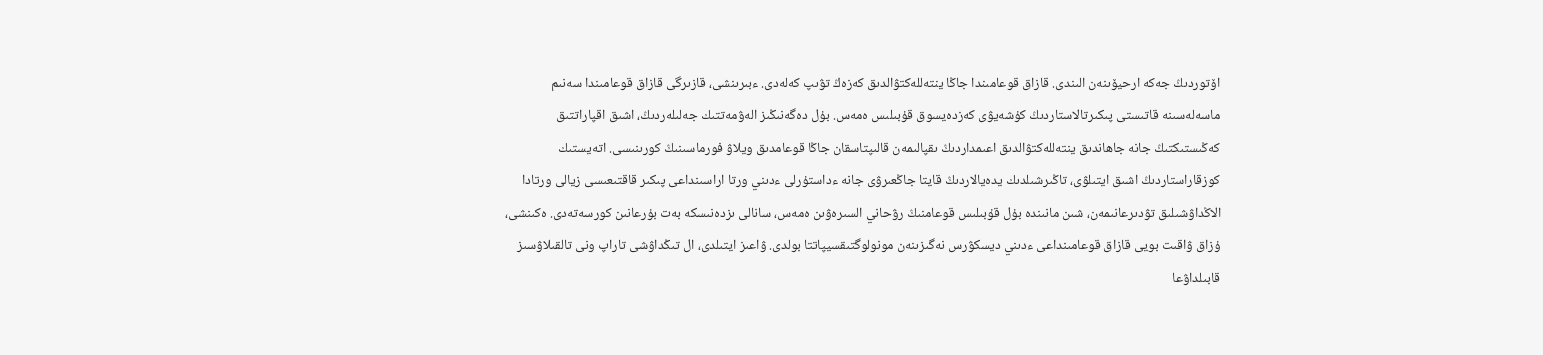اۆتوردىڭ جەكە ارحيۆىنەن الىندى. قازاق قوعامىندا جاڭا ينتەللەكتۋالدىق كەزەڭ تۋىپ كەلەدى. ءبىرىنشى، قازىرگى قازاق قوعامىندا سەنىم ماسەلەسىنە قاتىستى پىكىرتالاستاردىڭ كۇشەيۋى كەزدەيسوق قۇبىلىس ەمەس. بۇل دەگەنىڭىز الەۋمەتتىك جەلىلەردىڭ، اشىق اقپاراتتىق كەڭىستىكتىڭ جانە جاھاندىق ينتەللەكتۋالدىق اعىمداردىڭ ىقپالىمەن قالىپتاسقان جاڭا قوعامدىق ويلاۋ فورماسىنىڭ كورىنىسى. اتەيستىك كوزقاراستاردىڭ اشىق ايتىلۋى، تاڭىرشىلدىك يدەيالاردىڭ قايتا جاڭعىرۋى جانە ءداستۇرلى ءدىني ورتا اراسىنداعى پىكىر قاقتىعىسى زيالى ورتادا الاڭداۋشىلىق تۋدىرعانىمەن، شىن مانىندە بۇل قۇبىلىس قوعامنىڭ رۋحاني السىرەۋىن ەمەس، سانالى ىزدەنىسكە بەت بۇرعانىن كورسەتەدى. ەكىنشى، ۇزاق ۋاقىت بويى قازاق قوعامىنداعى ءدىني ديسكۋرس نەگىزىنەن مونولوگتىقسيپاتتا بولدى. ۋاعىز ايتىلدى، ال تىڭداۋشى تاراپ ونى تالقىلاۋسىز قابىلداۋعا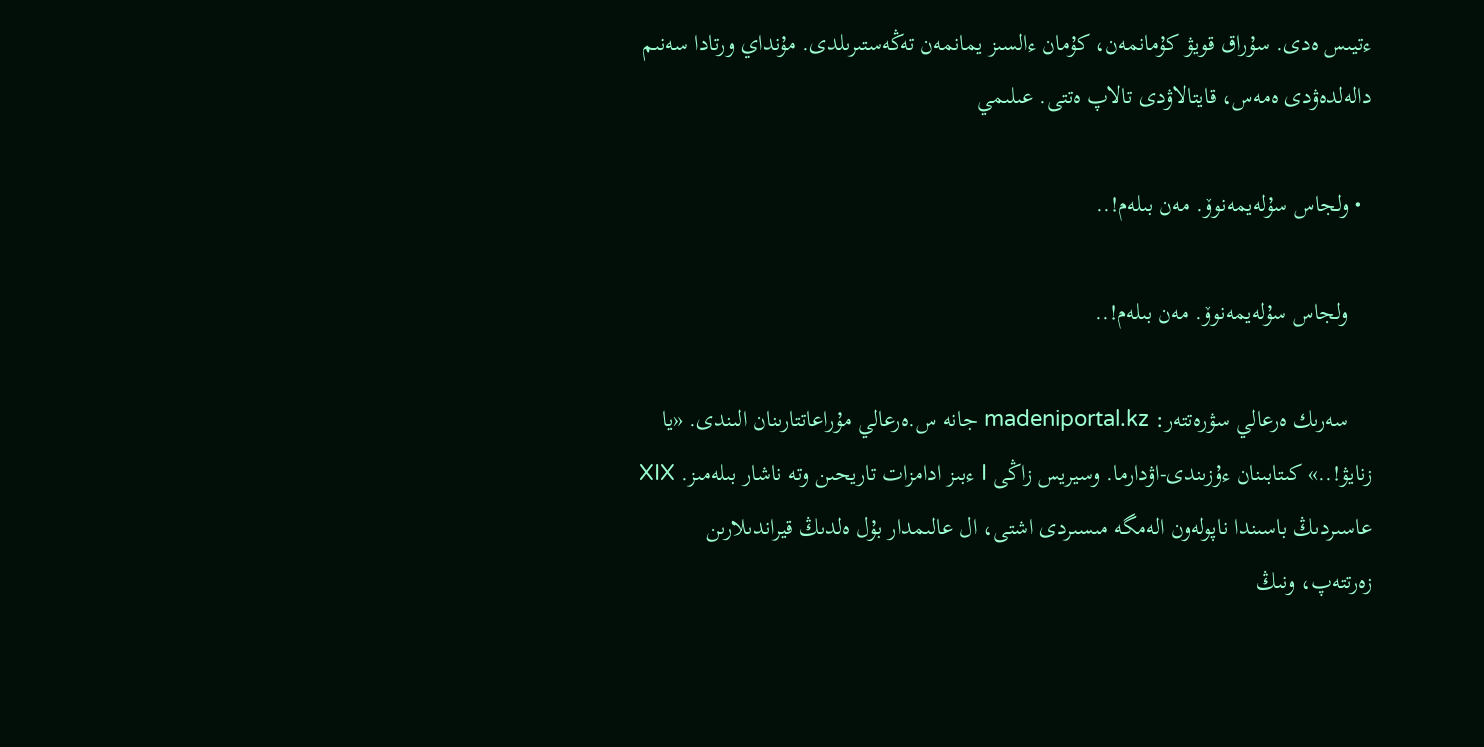ءتيىس ەدى. سۇراق قويۋ كۇمانمەن، كۇمان ءالسىز يمانمەن تەڭەستىرىلدى. مۇنداي ورتادا سەنىم دالەلدەۋدى ەمەس، قايتالاۋدى تالاپ ەتتى. عىلىمي

  • ولجاس سۇلەيمەنوۆ. مەن بىلەم!..

    ولجاس سۇلەيمەنوۆ. مەن بىلەم!..

    سەرىك ەرعالي سۋرەتتەر: madeniportal.kz جانە س.ەرعالي مۇراعاتتارىنان الىندى. «يا زنايۋ!..» كىتابىنان ءۇزىندى-اۋدارما. وسيريس زاڭى I ءبىز ادامزات تاريحىن وتە ناشار بىلەمىز. XIX عاسىردىڭ باسىندا ناپولەون الەمگە مىسىردى اشتى، ال عالىمدار بۇل ەلدىڭ قيراندىلارىن زەرتتەپ، ونىڭ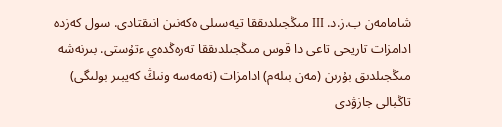شامامەن ب.ز.د. III مىڭجىلدىققا تيەسىلى ەكەنىن انىقتادى. سول كەزدە ادامزات تاريحى تاعى دا قوس مىڭجىلدىققا تەرەڭدەي ءتۇستى. بىرنەشە مىڭجىلدىق بۇرىن (مەن بىلەم) ادامزات (نەمەسە ونىڭ كەيبىر بولىگى) تاڭبالى جازۋدى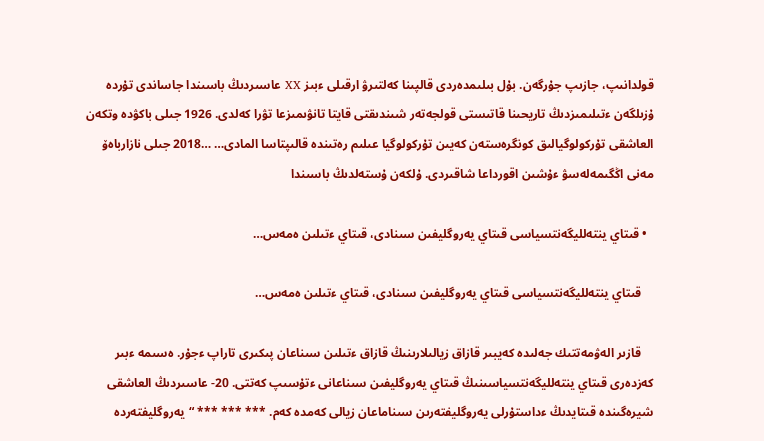قولدانىپ، جازىپ جۇرگەن. بۇل بىلىمدەردى قالپىنا كەلتىرۋ ارقىلى ءبىز XX عاسىردىڭ باسىندا جاساندى تۇردە ۇزىلگەن ءتىلىمىزدىڭ تاريحىنا قاتىستى قولجەتەر شىندىقتى قايتا تانۋىمىزعا تۋرا كەلدى. 1926 جىلى باكۋدە وتكەن العاشقى تۇركولوگيالىق كونگرەستەن كەيىن تۇركولوگيا عىلىم رەتىندە قالىپتاسا المادى… …2018 جىلى نازارباەۆ مەنى اڭگىمەلەسۋ ءۇشىن اقورداعا شاقىردى. ۇلكەن ۇستەلدىڭ باسىندا

  • قىتاي ينتەلليگەنتسياسى قىتاي يەروگليفىن سىنادى، قىتاي ءتىلىن ەمەس…

    قىتاي ينتەلليگەنتسياسى قىتاي يەروگليفىن سىنادى، قىتاي ءتىلىن ەمەس…

    قازىر الەۋمەتتىك جەلىدە كەيبىر قازاق زيالىلارىنىڭ قازاق ءتىلىن سىناعان پىكىرى تاراپ ءجۇر. ەسىمە ءبىر كەزدەرى قىتاي ينتەلليگەنتسياسىنىڭ قىتاي يەروگليفىن سىناعانى ءتۇسىپ كەتتى. 20- عاسىردىڭ العاشقى شيرەگىندە قىتايدىڭ ءداستۇرلى يەروگليفتەرىن سىناماعان زيالى كەمدە كەم. *** *** *** “يەروگليفتەردە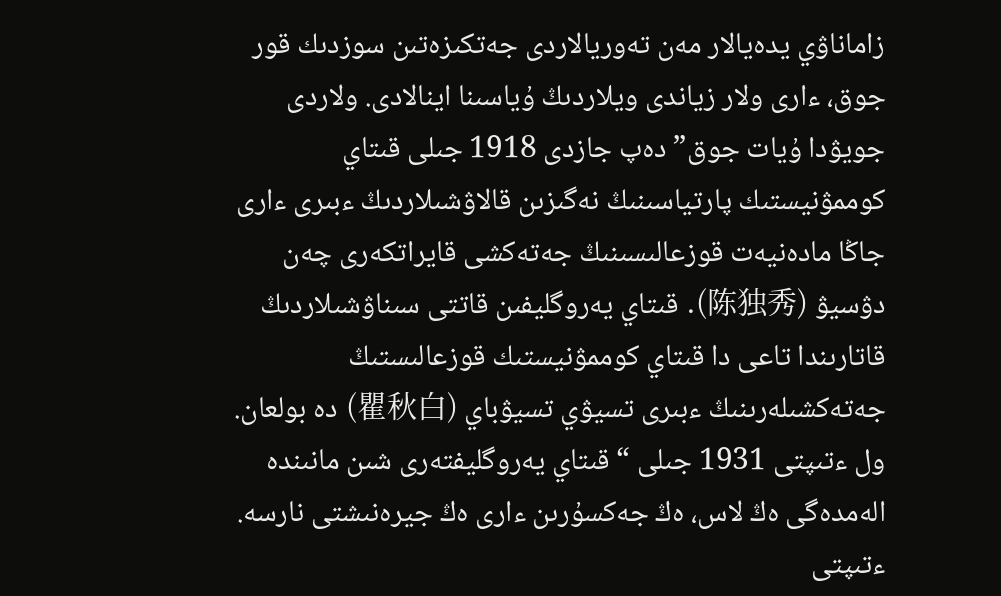زاماناۋي يدەيالار مەن تەوريالاردى جەتكىزەتىن سوزدىك قور جوق، ءارى ولار زياندى ويلاردىڭ ۇياسىنا اينالادى. ولاردى جويۋدا ۇيات جوق” دەپ جازدى 1918 جىلى قىتاي كوممۋنيستىك پارتياسىنىڭ نەگىزىن قالاۋشىلاردىڭ ءبىرى ءارى جاڭا مادەنيەت قوزعالىسىنىڭ جەتەكشى قايراتكەرى چەن دۋسيۋ (陈独秀). قىتاي يەروگليفىن قاتتى سىناۋشىلاردىڭ قاتارىندا تاعى دا قىتاي كوممۋنيستىك قوزعالىستىڭ جەتەكشىلەرىنىڭ ءبىرى تسيۋي تسيۋباي (瞿秋白) دە بولعان. ول ءتىپتى 1931 جىلى “قىتاي يەروگليفتەرى شىن مانىندە الەمدەگى ەڭ لاس، ەڭ جەكسۇرىن ءارى ەڭ جيرەنىشتى نارسە. ءتىپتى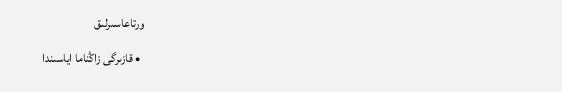ورتاعاسىرلىق

  • قازىرگى زاڭناما اياسىندا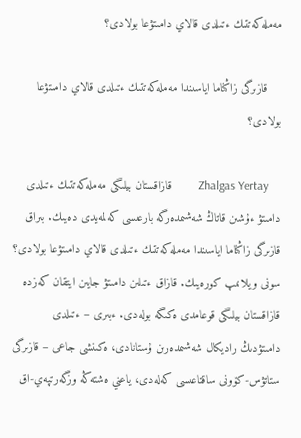مەملەكەتتىك ءتىلدى قالاي دامىتۋعا بولادى؟

    قازىرگى زاڭناما اياسىندا مەملەكەتتىك ءتىلدى قالاي دامىتۋعا بولادى؟

    Zhalgas Yertay         قازاقستان بيلىگى مەملەكەتتىك ءتىلدى دامىتۋ ءۇشىن قاتاڭ شەشىمدەرگە بارعىسى كەلمەيدى دەيىك. بىراق قازىرگى زاڭناما اياسىندا مەملەكەتتىك ءتىلدى قالاي دامىتۋعا بولادى؟ سونى ويلانىپ كورەيىك. قازاق ءتىلىن دامىتۋ جايىن ايتقان كەزدە قازاقستان بيلىگى قوعامدى ەكىگە بولەدى. ءبىرى – ءتىلدى دامىتۋدىڭ راديكال شەشىمدەرىن ۇستانادى، ەكىنشى جاعى – قازىرگى ستاتۋس-كۆونى ساقتاعىسى كەلەدى، ياعني ەشتەڭە وزگەرتپەي-اق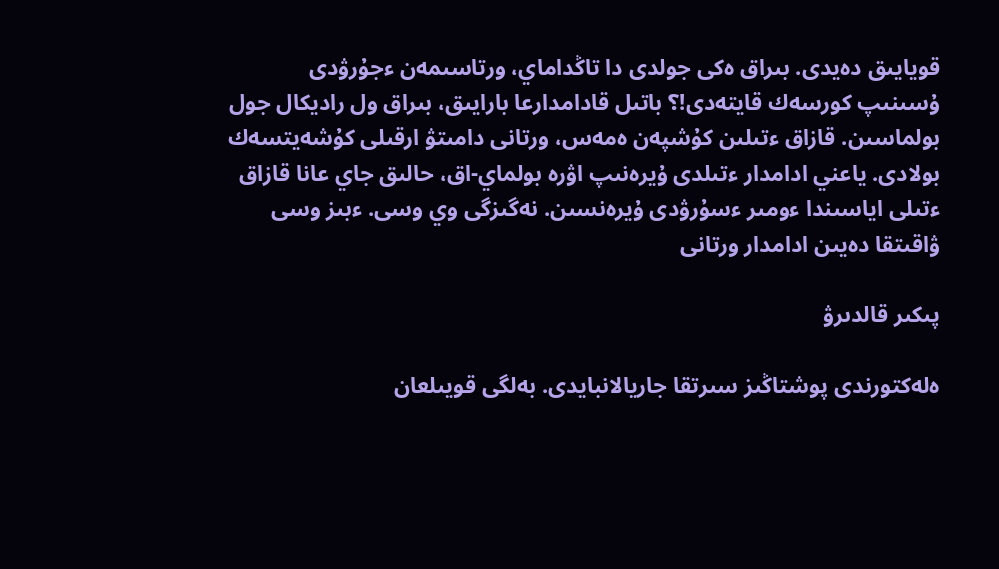قويايىق دەيدى. بىراق ەكى جولدى دا تاڭداماي، ورتاسىمەن ءجۇرۋدى ۇسىنىپ كورسەك قايتەدى!؟ باتىل قادامدارعا بارايىق، بىراق ول راديكال جول بولماسىن. قازاق ءتىلىن كۇشپەن ەمەس، ورتانى دامىتۋ ارقىلى كۇشەيتسەك بولادى. ياعني ادامدار ءتىلدى ۇيرەنىپ اۋرە بولماي-اق، حالىق جاي عانا قازاق ءتىلى اياسىندا ءومىر ءسۇرۋدى ۇيرەنسىن. نەگىزگى وي وسى. ءبىز وسى ۋاقىتقا دەيىن ادامدار ورتانى

پىكىر قالدىرۋ

ەلەكتورندى پوشتاڭىز سىرتقا جاريالانبايدى. بەلگى قويىلعان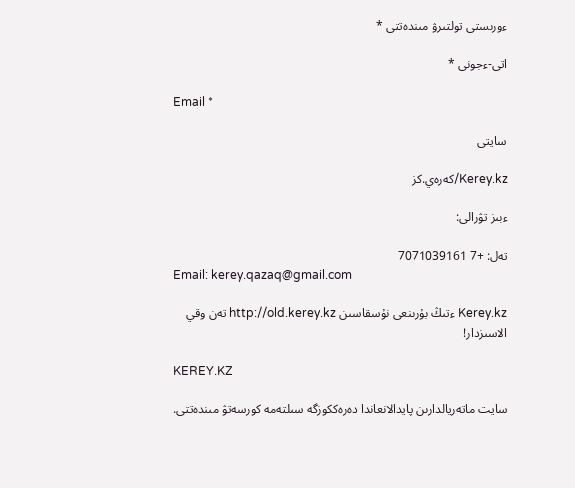ءورىستى تولتىرۋ مىندەتتى *

اتى-ءجونى *

Email *

سايتى

Kerey.kz/كەرەي.كز

ءبىز تۋرالى:

تەل: +7 7071039161
Email: kerey.qazaq@gmail.com

Kerey.kz ءتىڭ بۇرىنعى نۇسقاسىن http://old.kerey.kz تەن وقي الاسىزدار!

KEREY.KZ

سايت ماتەريالدارىن پايدالانعاندا دەرەككوزگە سىلتەمە كورسەتۋ مىندەتتى.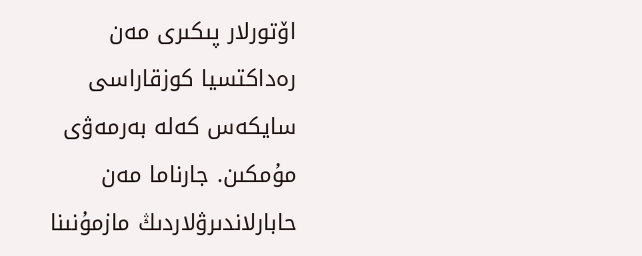اۆتورلار پىكىرى مەن رەداكتسيا كوزقاراسى سايكەس كەلە بەرمەۋى مۇمكىن. جارناما مەن حابارلاندىرۋلاردىڭ مازمۇنىنا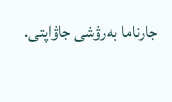جارناما بەرۋشى جاۋاپتى.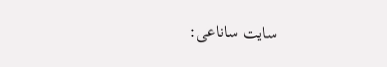سايت ساناعى: